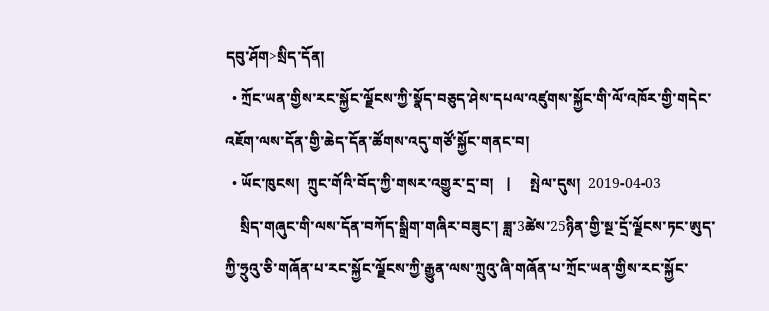དབུ་ཤོག>སྲིད་དོན།
  • ཀྲོང་ཡན་གྱིས་རང་སྐྱོང་ལྗོངས་ཀྱི་སྣོད་བཅུད་ཤེས་དཔལ་འཛུགས་སྐྱོང་གི་ལོ་འཁོར་གྱི་གདེང་འཇོག་ལས་དོན་གྱི་ཆེད་དོན་ཚོགས་འདུ་གཙོ་སྐྱོང་གནང་བ།
  • ཡོང་ཁུངས།  ཀྲུང་གོའི་བོད་ཀྱི་གསར་འགྱུར་དྲ་བ།   |     སྤེལ་དུས།  2019-04-03
    སྲིད་གཞུང་གི་ལས་དོན་བཀོད་སྒྲིག་གཞིར་བཟུང་། ཟླ་3ཚེས་25ཉིན་གྱི་སྔ་དྲོ་ལྗོངས་ཏང་ཨུད་ཀྱི་ཧྲུའུ་ཅི་གཞོན་པ་རང་སྐྱོང་ལྗོངས་ཀྱི་རྒྱུན་ལས་ཀྲུའུ་ཞི་གཞོན་པ་ཀྲོང་ཡན་གྱིས་རང་སྐྱོང་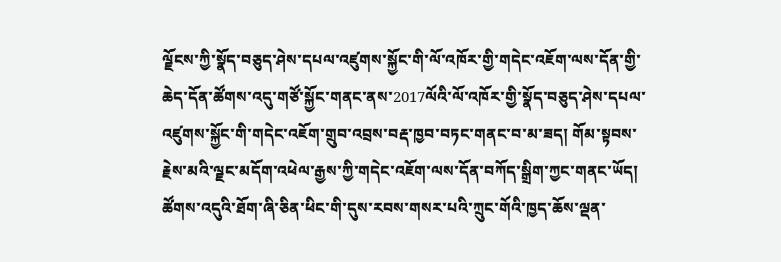ལྗོངས་ཀྱི་སྣོད་བཅུད་ཤེས་དཔལ་འཛུགས་སྐྱོང་གི་ལོ་འཁོར་གྱི་གདེང་འཇོག་ལས་དོན་གྱི་ཆེད་དོན་ཚོགས་འདུ་གཙོ་སྐྱོང་གནང་ནས་2017ལོའི་ལོ་འཁོར་གྱི་སྣོད་བཅུད་ཤེས་དཔལ་འཛུགས་སྐྱོང་གི་གདེང་འཇོག་གྲུབ་འབྲས་བརྡ་ཁྱབ་བཏང་གནང་བ་མ་ཟད། གོམ་སྟབས་རྗེས་མའི་ལྗང་མདོག་འཕེལ་རྒྱས་ཀྱི་གདེང་འཇོག་ལས་དོན་བཀོད་སྒྲིག་ཀྱང་གནང་ཡོད། ཚོགས་འདུའི་ཐོག་ཞི་ཅིན་ཕིང་གི་དུས་རབས་གསར་པའི་ཀྲུང་གོའི་ཁྱད་ཆོས་ལྡན་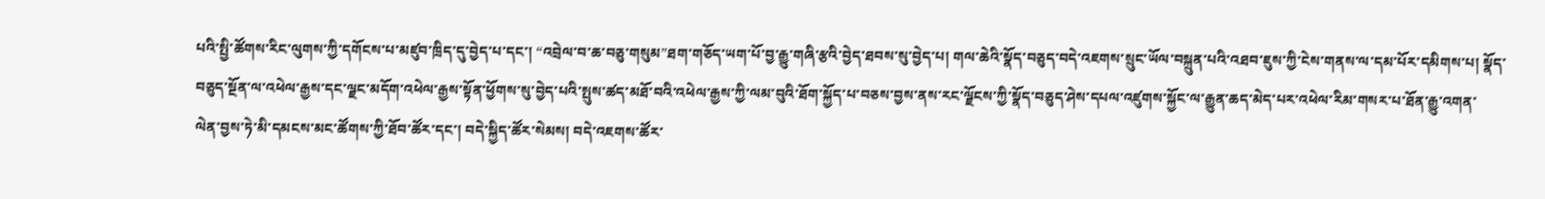པའི་སྤྱི་ཚོགས་རིང་ལུགས་ཀྱི་དགོངས་པ་མཛུབ་ཁྲིད་དུ་བྱེད་པ་དང་། “འབྲེལ་བ་ཆ་བཅུ་གསུམ”ཐག་གཅོད་ཡག་པོ་བྱ་རྒྱུ་གཞི་རྩའི་བྱེད་ཐབས་སུ་བྱེད་པ། གལ་ཆེའི་སྣོད་བཅུད་བདེ་འཇགས་སྲུང་ཡོལ་བསྐྲུན་པའི་འཐབ་ཇུས་ཀྱི་ངེས་གནས་ལ་དམ་པོར་དམིགས་པ། སྣོད་བཅུད་སྔོན་ལ་འཕེལ་རྒྱས་དང་ལྗང་མདོག་འཕེལ་རྒྱས་སྟོན་ཕྱོགས་སུ་བྱེད་པའི་སྤུས་ཚད་མཐོ་བའི་འཕེལ་རྒྱས་ཀྱི་ལམ་བུའི་ཐོག་སྐྱོད་པ་བཅས་བྱས་ནས་རང་ལྗོངས་ཀྱི་སྣོད་བཅུད་ཤེས་དཔལ་འཛུགས་སྐྱོང་ལ་རྒྱུན་ཆད་མེད་པར་འཕེལ་རིམ་གསར་པ་ཐོན་རྒྱུ་འགན་ལེན་བྱས་ཏེ་མི་དམངས་མང་ཚོགས་ཀྱི་ཐོབ་ཚོར་དང་། བདེ་སྐྱིད་ཚོར་སེམས། བདེ་འཇགས་ཚོར་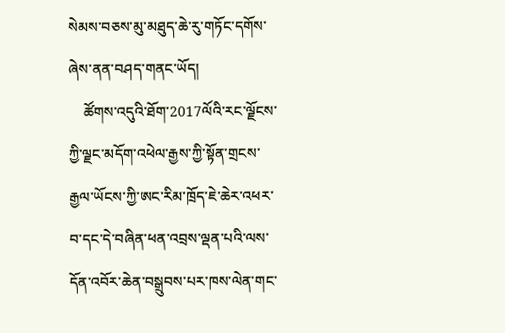སེམས་བཅས་མུ་མཐུད་ཆེ་རུ་གཏོང་དགོས་ཞེས་ནན་བཤད་གནང་ཡོད།
    ཚོགས་འདུའི་ཐོག་2017ལོའི་རང་ལྗོངས་ཀྱི་ལྗང་མདོག་འཕེལ་རྒྱས་ཀྱི་སྟོན་གྲངས་རྒྱལ་ཡོངས་ཀྱི་ཨང་རིམ་ཁྲོད་ཇེ་ཆེར་འཕར་བ་དང་དེ་བཞིན་ཕན་འབྲས་ལྡན་པའི་ལས་དོན་འབོར་ཆེན་བསྒྲུབས་པར་ཁས་ལེན་གང་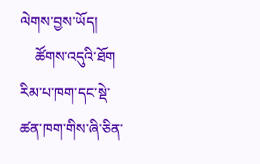ལེགས་བྱས་ཡོད།
    ཚོགས་འདུའི་ཐོག རིམ་པ་ཁག་དང་སྡེ་ཚན་ཁག་གིས་ཞི་ཅིན་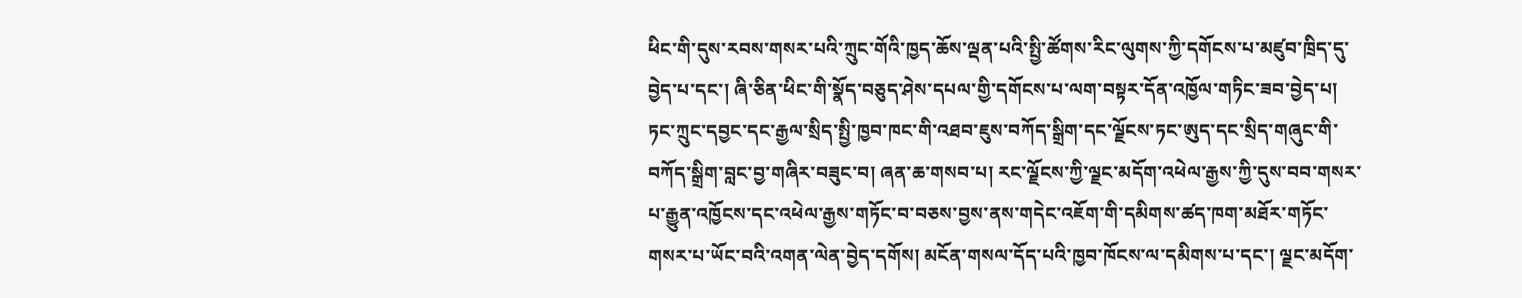ཕིང་གི་དུས་རབས་གསར་པའི་ཀྲུང་གོའི་ཁྱད་ཆོས་ལྡན་པའི་སྤྱི་ཚོགས་རིང་ལུགས་ཀྱི་དགོངས་པ་མཛུབ་ཁྲིད་དུ་བྱེད་པ་དང་། ཞི་ཅིན་ཕིང་གི་སྣོད་བཅུད་ཤེས་དཔལ་གྱི་དགོངས་པ་ལག་བསྟར་དོན་འཁྱོལ་གཏིང་ཟབ་བྱེད་པ། ཏང་ཀྲུང་དབྱང་དང་རྒྱལ་སྲིད་སྤྱི་ཁྱབ་ཁང་གི་འཐབ་ཇུས་བཀོད་སྒྲིག་དང་ལྗོངས་ཏང་ཨུད་དང་སྲིད་གཞུང་གི་བཀོད་སྒྲིག་བླང་བྱ་གཞིར་བཟུང་བ། ཞན་ཆ་གསབ་པ། རང་ལྗོངས་ཀྱི་ལྗང་མདོག་འཕེལ་རྒྱས་ཀྱི་དུས་བབ་གསར་པ་རྒྱུན་འཁྱོངས་དང་འཕེལ་རྒྱས་གཏོང་བ་བཅས་བྱས་ནས་གདེང་འཇོག་གི་དམིགས་ཚད་ཁག་མཐོར་གཏོང་གསར་པ་ཡོང་བའི་འགན་ལེན་བྱེད་དགོས། མངོན་གསལ་དོད་པའི་ཁྱབ་ཁོངས་ལ་དམིགས་པ་དང་། ལྗང་མདོག་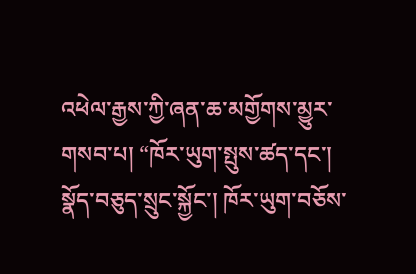འཕེལ་རྒྱས་ཀྱི་ཞན་ཆ་མགྱོགས་མྱུར་གསབ་པ། “ཁོར་ཡུག་སྤུས་ཚད་དང་། སྣོད་བཅུད་སྲུང་སྐྱོང་། ཁོར་ཡུག་བཅོས་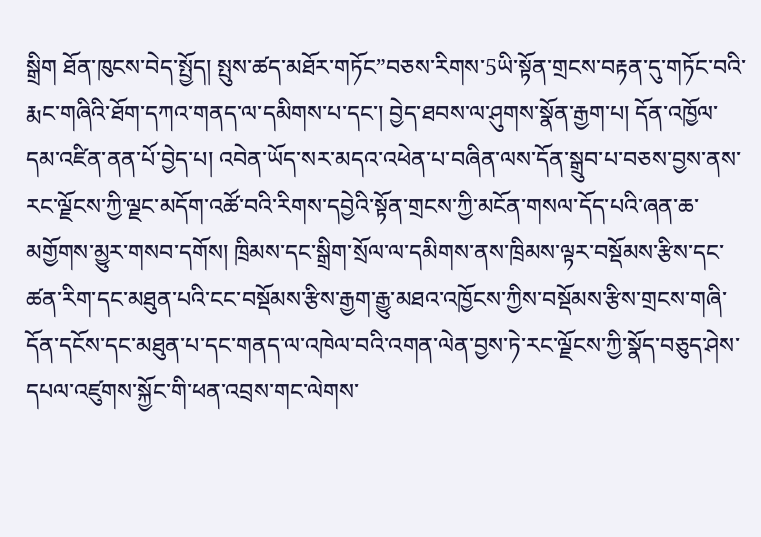སྒྲིག ཐོན་ཁུངས་བེད་སྤྱོད། སྤུས་ཚད་མཐོར་གཏོང”བཅས་རིགས་5ཡི་སྟོན་གྲངས་བརྟན་དུ་གཏོང་བའི་རྨང་གཞིའི་ཐོག་དཀའ་གནད་ལ་དམིགས་པ་དང་། བྱེད་ཐབས་ལ་ཤུགས་སྣོན་རྒྱག་པ། དོན་འཁྱོལ་དམ་འཛིན་ནན་པོ་བྱེད་པ། འབེན་ཡོད་སར་མདའ་འཕེན་པ་བཞིན་ལས་དོན་སྒྲུབ་པ་བཅས་བྱས་ནས་རང་ལྗོངས་ཀྱི་ལྗང་མདོག་འཚོ་བའི་རིགས་དབྱེའི་སྟོན་གྲངས་ཀྱི་མངོན་གསལ་དོད་པའི་ཞན་ཆ་མགྱོགས་མྱུར་གསབ་དགོས། ཁྲིམས་དང་སྒྲིག་སྲོལ་ལ་དམིགས་ནས་ཁྲིམས་ལྟར་བསྡོམས་རྩིས་དང་ཚན་རིག་དང་མཐུན་པའི་ངང་བསྡོམས་རྩིས་རྒྱག་རྒྱུ་མཐའ་འཁྱོངས་ཀྱིས་བསྡོམས་རྩིས་གྲངས་གཞི་དོན་དངོས་དང་མཐུན་པ་དང་གནད་ལ་འཁེལ་བའི་འགན་ལེན་བྱས་ཏེ་རང་ལྗོངས་ཀྱི་སྣོད་བཅུད་ཤེས་དཔལ་འཛུགས་སྐྱོང་གི་ཕན་འབྲས་གང་ལེགས་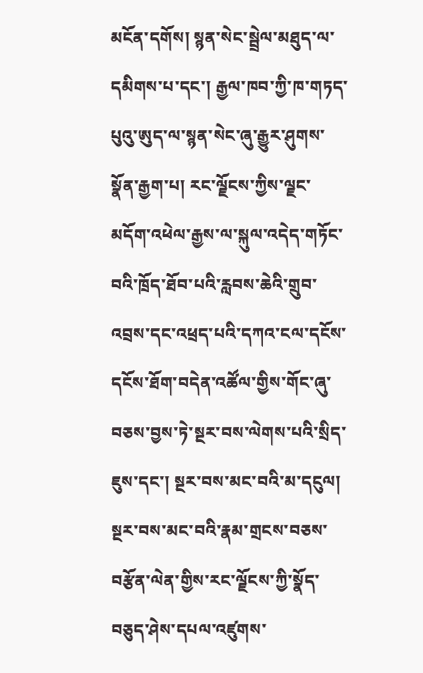མངོན་དགོས། སྙན་སེང་སྦྲེལ་མཐུད་ལ་དམིགས་པ་དང་། རྒྱལ་ཁབ་ཀྱི་ཁ་གཏད་པུའུ་ཨུད་ལ་སྙན་སེང་ཞུ་རྒྱུར་ཤུགས་སྣོན་རྒྱག་པ། རང་ལྗོངས་ཀྱིས་ལྗང་མདོག་འཕེལ་རྒྱས་ལ་སྐུལ་འདེད་གཏོང་བའི་ཁྲོད་ཐོབ་པའི་རླབས་ཆེའི་གྲུབ་འབྲས་དང་འཕྲད་པའི་དཀའ་ངལ་དངོས་དངོས་ཐོག་བདེན་འཚོལ་གྱིས་གོང་ཞུ་བཅས་བྱས་ཏེ་སྔར་བས་ལེགས་པའི་སྲིད་ཇུས་དང་། སྔར་བས་མང་བའི་མ་དངུལ། སྔར་བས་མང་བའི་རྣམ་གྲངས་བཅས་བརྩོན་ལེན་གྱིས་རང་ལྗོངས་ཀྱི་སྣོད་བཅུད་ཤེས་དཔལ་འཛུགས་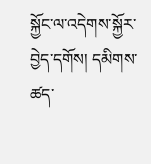སྐྱོང་ལ་འདེགས་སྐྱོར་བྱེད་དགོས། དམིགས་ཚད་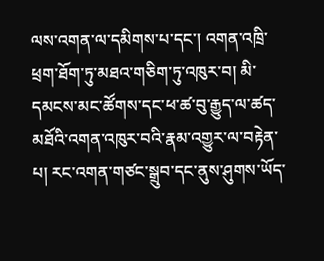ལས་འགན་ལ་དམིགས་པ་དང་། འགན་འཁྲི་ཕྲག་ཐོག་ཏུ་མཐའ་གཅིག་ཏུ་འཁུར་བ། མི་དམངས་མང་ཚོགས་དང་ཕ་ཚ་བུ་རྒྱུད་ལ་ཚད་མཐོའི་འགན་འཁུར་བའི་རྣམ་འགྱུར་ལ་བརྟེན་པ། རང་འགན་གཙང་སྒྲུབ་དང་ནུས་ཤུགས་ཡོད་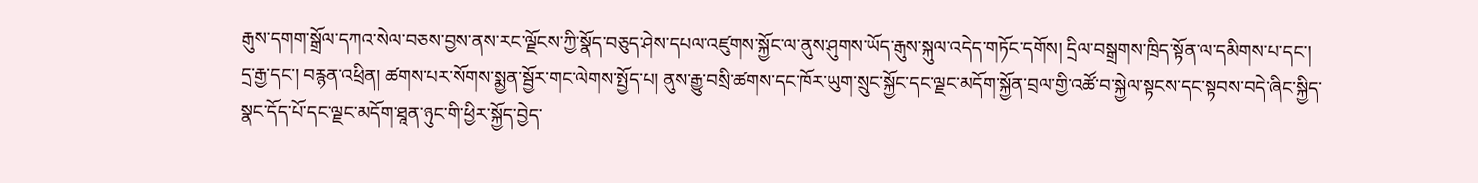རྒུས་དགག་སྒྲོལ་དཀའ་སེལ་བཅས་བྱས་ནས་རང་ལྗོངས་ཀྱི་སྣོད་བཅུད་ཤེས་དཔལ་འཛུགས་སྐྱོང་ལ་ནུས་ཤུགས་ཡོད་རྒུས་སྐུལ་འདེད་གཏོང་དགོས། དྲིལ་བསྒྲགས་ཁྲིད་སྟོན་ལ་དམིགས་པ་དང་། དྲ་རྒྱ་དང་། བརྙན་འཕྲིན། ཚགས་པར་སོགས་སྨྱན་སྦྱོར་གང་ལེགས་སྤྱོད་པ། ནུས་རྒྱུ་བསྲི་ཚགས་དང་ཁོར་ཡུག་སྲུང་སྐྱོང་དང་ལྗང་མདོག་སྐྱོན་བྲལ་གྱི་འཚོ་བ་སྐྱེལ་སྟངས་དང་སྟབས་བདེ་ཞིང་སྐྱིད་སྣང་དོད་པོ་དང་ལྗང་མདོག་ཐཱན་ཉུང་གི་ཕྱིར་སྐྱོད་བྱེད་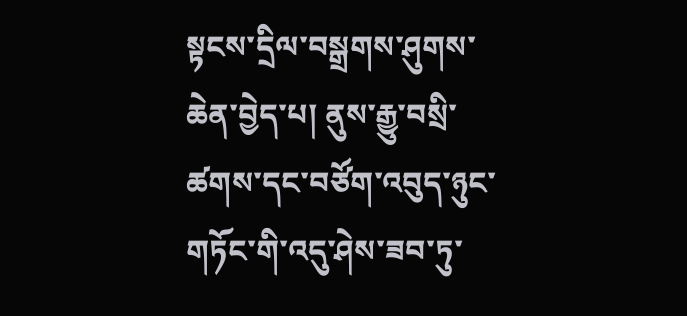སྟངས་དྲིལ་བསྒྲགས་ཤུགས་ཆེན་བྱེད་པ། ནུས་རྒྱུ་བསྲི་ཚགས་དང་བཙོག་འབུད་ཉུང་གཏོང་གི་འདུ་ཤེས་ཟབ་ཏུ་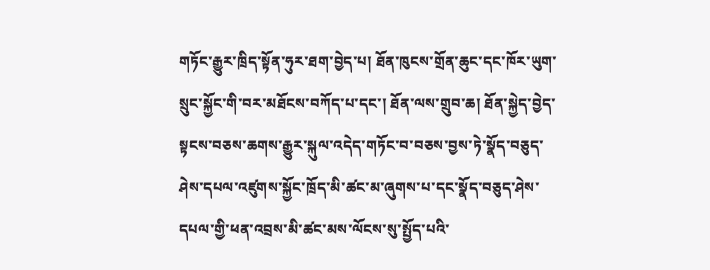གཏོང་རྒྱུར་ཁྲིད་སྟོན་ཧུར་ཐག་བྱེད་པ། ཐོན་ཁུངས་གྲོན་ཆུང་དང་ཁོར་ཡུག་སྲུང་སྐྱོང་གི་བར་མཐོངས་བཀོད་པ་དང་། ཐོན་ལས་གྲུབ་ཆ། ཐོན་སྐྱེད་བྱེད་སྟངས་བཅས་ཆགས་རྒྱུར་སྐུལ་འདེད་གཏོང་བ་བཅས་བྱས་ཏེ་སྣོད་བཅུད་ཤེས་དཔལ་འཛུགས་སྐྱོང་ཁྲོད་མི་ཚང་མ་ཞུགས་པ་དང་སྣོད་བཅུད་ཤེས་དཔལ་གྱི་ཕན་འབྲས་མི་ཚང་མས་ལོངས་སུ་སྤྱོད་པའི་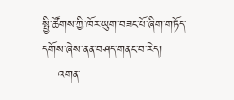སྤྱི་ཚོགས་ཀྱི་ཁོར་ཡུག་བཟང་པོ་ཞིག་གཏོད་དགོས་ཞེས་ནན་བཤད་གནང་བ་རེད།
    འགན་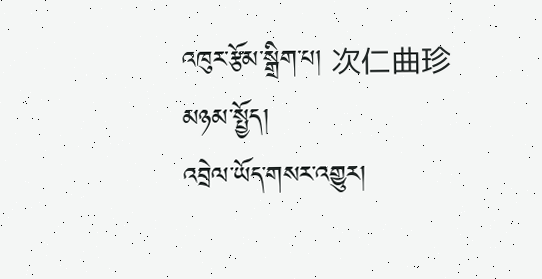འཁུར་རྩོམ་སྒྲིག་པ། 次仁曲珍
མཉམ་སྤྱོད།
འབྲེལ་ཡོད་གསར་འགྱུར།